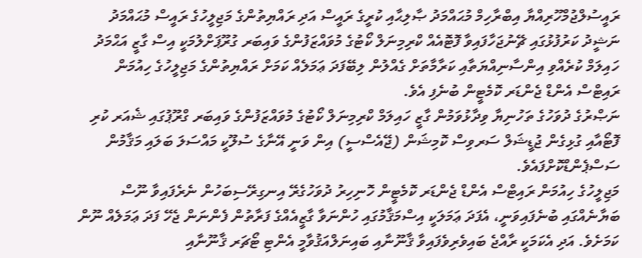ރައީސުލްޖުމްހޫރިއްޔާ އިބްރާހިމް މުޙައްމަދު ޞާލިޙާއި ކުރީގެ ރައީސް އަދި ރައްޔިތުންގެ މަޖިލީހުގެ ރައީސް މުޙައްމަދު ނަޝީދު ކަރުފުޅުގައި ޗޭނުޖަހާފައިވާ ފޮޓޮއެއް ކްރިމިނަލް ކޯޓުގެ މުވައްޒަފުންގެ ވައިބަރ ގުރޫޕަށްލުމަކީ އިސް ގާޒީ އަޙްމަދު ހައިލަމް ކުރެއްވި އިންސާނިއްޔަތާއި ކަރާމާތަށް ގެއްލުން ލިބޭފަދަ ޢަމަލެއް ކަމަށް ރައްޔިތުންގެ މަޖިލީހުގެ ހިއުމަން ރައިޓްސް އެންޑް ޖެންޑަރ ކޮމެޓީން ބުނެފި އެވެ.
ނަޞްރުގެ ދުވަހުގެ ތަހުނިޔާ ވިދާޅުވަމުން ގާޒީ ހައިލަމް ކްރިމިނަލް ކޯޓުގެ މުވައްޒަފުންގެ ވައިބަރ ގްރޫޕުގައި ޝެއަރ ކުރި ފޮޓޯއާއި ގުޅިގެން ޖުޑީޝަލް ސަރވިސް ކޮމިޝަން (ޖޭއެސްސީ) އިން ވަނީ އޭނާގެ ސުލޫކީ މައްސަލަ ބަލައި މަޤާމުން ސަސްޕެންޑްކޮށްފައެވެ.
މަޖިލީހުގެ ހިއުމަން ރައިޓްސް އެންޑް ޖެންޑަރ ކޮމެޓީން ހޮނިހިރު ދުވަހުގެރޭ އިނގިރޭސިބަހުން ނެރެފައިވާ ނޫސް ބަޔާނެއްގައި ބުނެފައިވަނީ، އެފަދަ ޢަމަލަކީ އިސްމަޤާމުގައި ހުންނަވާ ގާޒީއެއްގެ ފަރާތުން ފެންނަން ޖެހޭ ފަދަ ޢަމަލެއް ނޫން ކަމަށެވެ. އަދި އެކަމަކީ ރާއްޖެ ބައިވެރިވެފައިވާ ޤާނޫނާއި ބައިނަލްއަޤުވާމީ އެންޓި ޓޯޗަރ ޤާނޫނާއި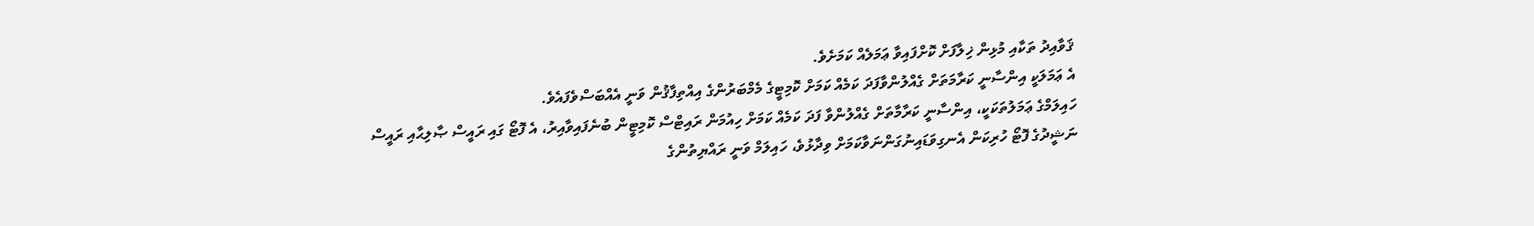ޤަވާއިދު ތަކާއި މުޅިން ޚިލާފަށް ކޮށްފައިވާ ޢަމަލެއް ކަމަށެވެ.
އެ ޢަމަލަކީ އިންސާނީ ކަރާމަތަށް ގެއްލުންވާފަދަ ކަމެއް ކަމަށް ކޮމިޓީގެ މެމްބަރުންގެ އިއްތިފާޤުން ވަނީ އެއްބަސްވެފައެވެ.
ހައިލަމްގެ ޢަމަލުތަކަކީ، އިންސާނީ ކަރާމާތަށް ގެއްލުންވާ ފަދަ ކަމެއް ކަމަށް ހިއުމަން ރައިޓްސް ކޮމިޓީން ބުނެފައިވާއިރު، އެ ފޮޓޯ ގައި ރައީސް ޞާލިޙާއި ރައީސް ނަޝީދުގެ ފޮޓޯ ހުރިކަން އެނގިވަޑައިނުގަންނަވާކަމަށް ވިދާޅުވެ، ހައިލަމް ވަނީ ރައްޔިތުންގެ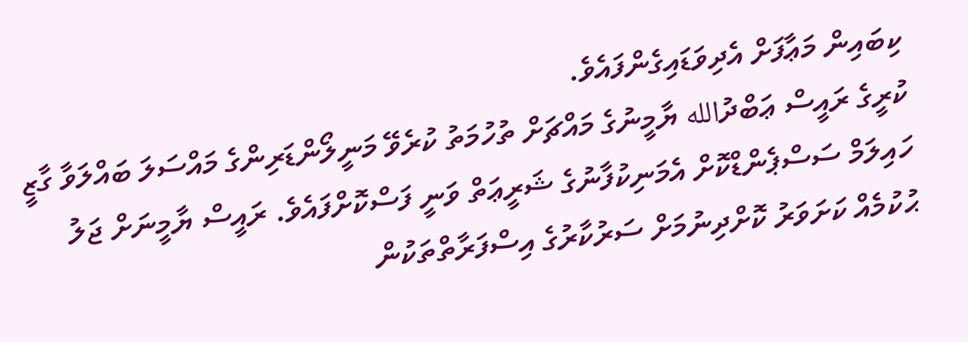ކިބައިން މަޢާފަށް އެދިވަޑައިގެންފައެވެ.
ކުރީގެ ރައީސް ޢަބްދުالله ޔާމީނުގެ މައްޗަށް ތުހުމަތު ކުރެވޭ މަނީލޯންޑަރިންގެ މައްސަލަ ބައްލަވާ ގާޒީ ހައިލަމް ސަސްޕެންޑްކޮށް އެމަނިކުފާނުގެ ޝަރީޢަތް ވަނީ ފަސްކޮށްފައެވެ. ރައީސް ޔާމީނަށް ޖަލު ޙުކުމެއް ކަށަވަރު ކޮށްދިނުމަށް ސަރުކާރުގެ އިސްފަރާތްތަކުން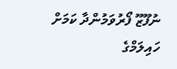ނުފޫޒޫ ފޯރުވަމުންދާ ކަމަށް ހައިލަމްގެ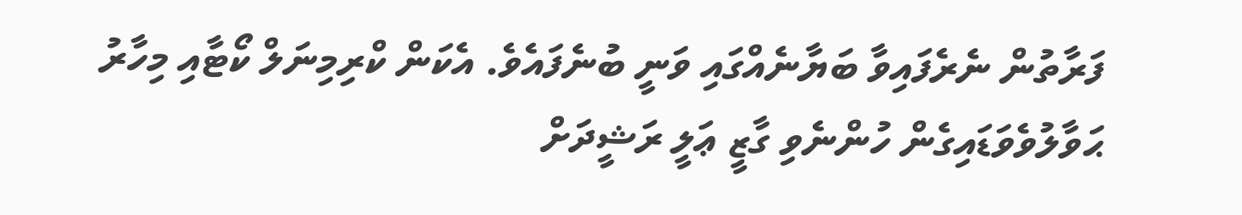ފަރާތުން ނެރެފައިވާ ބަޔާނެއްގައި ވަނީ ބުނެފައެވެ. އެކަން ކްރިމިނަލް ކޯޓާއި މިހާރު ޙަވާލުވެވަޑައިގެން ހުންނެވި ގާޒީ ޢަލީ ރަޝީދަށް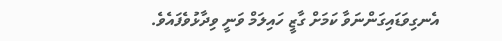އެނގިވަޑައިގަންނަވާ ކަމަށް ގާޒީ ހައިލަމް ވަނީ ވިދާޅުވެފައެވެ.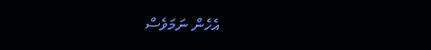އެހެން ނަމަވެސް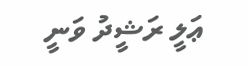ޢަލީ ރަޝީދު ވަނީ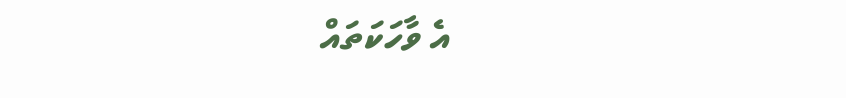އެ ވާހަކަތައް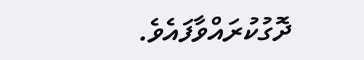ދޮގުކުރައްވާފައެވެ.